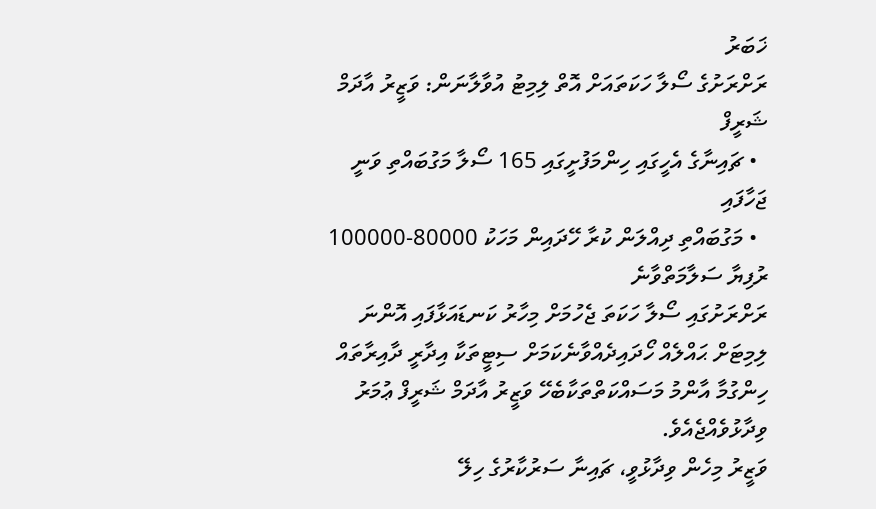ޚަބަރު
ރަށްރަށުގެ ސޯލާ ހަކަތައަށް އޮތް ލިމިޓު އުވާލާނަން: ވަޒީރު އާދަމް ޝަރީފް
  • ޗައިނާގެ އެހީގައި ހިންމަފުށީގައި 165 ސޯލާ މަގުބައްތި ވަނީ ޖަހާފައި
  • މަގުބައްތި ދިއްލަން ކުރާ ހޭދައިން މަހަކު 80000-100000 ރުފިޔާ ސަލާމަތްވާނެ
ރަށްރަށުގައި ސޯލާ ހަކަތަ ޖެހުމަށް މިހާރު ކަނޑައަޅާފައި އޮންނަ ލިމިޓަށް ޙައްލެއް ހޯދައިދެއްވާނެކަމަށް ސިޓީތަކާ އިދާރީ ދާއިރާތައް ހިންގުމާ އާންމު މަސައްކަތްތަކާބެހޭ ވަޒީރު އާދަމް ޝަރީފް ޢުމަރު ވިދާޅުވެއްޖެއެވެ.
ވަޒީރު މިހެން ވިދާޅުވީ، ޗައިނާ ސަރުކާރުގެ ހިލޭ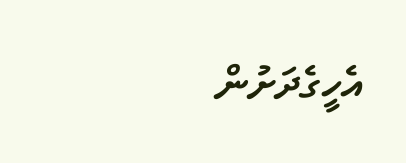އެހީގެދަށުން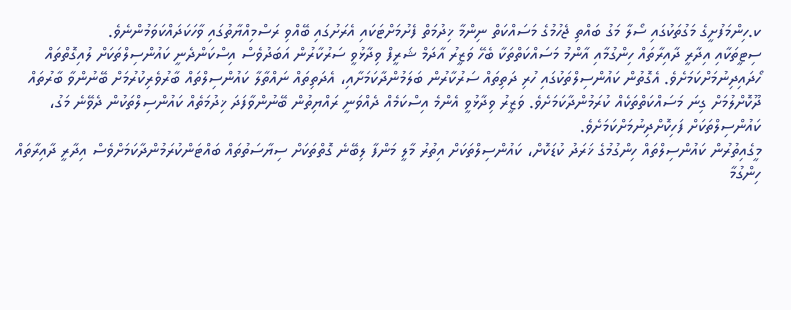ކ.ހިންމަފުށީގެ މަގުތަކުގައި ސޯލާ މަގު ބައްތި ޖެހުމުގެ މަސައްކަތް ނިންމާ ޚިދުމަތް ފެށުމަށްޓަކައި އެރަށުގައި ބޭއްވި ރަސްމިއްޔާތުގައި ވާހަކަދައްކަވަމުންނެވެ.
ސިޓީތަކާއި އިދާރީ ދާއިރާތައް ހިންގުމާއި އާންމު މަސައްކަތްތަކާ ބެހޭ ވަޒީރު އާދަމް ޝަރީފް ވިދާޅުވީ ސަރުކާރުން އަބަދުވެސް އިސްކަންދެނީ ކައުންސިލްތަކަށް ލުއިގޮތްތައް ހޯދައިދިނުމަށްކަމަށެވެ. އެގޮތުން ކައުންސިލްތަކުގައި ހުރި ދަތިތައް ސަރުކާރުން ބަލަމުންދާކަމަށާއި، އެދަތިތައް ނައްތާލާ ކައުންސިލްތައް ބާރުވެރިކުރުމަށް ބޭނުންވާ ބާރުތައް ދޫކޮށްލުމަށް ގިނަ މަސައްކަތްތަކެއް ކުރަމުންދާކަމަށެވެ. ވަޒީރު ވިދާޅުވީ އެންމެ އިސްކަމެއް ދެއްވަނީ ރައްޔިތުން ބޭނުންވާފަދަ ޚިދުމަތެއް ކައުންސިލްތަކުން ދެވޭނެ މަގު، ކައުންސިލްތަކަށް ފަހިކޮށްދިނުމަށްކަމަށެވެ.
މީގެއިތުރުން ކައުންސިލްތައް ހިންގުމުގެ ޚަރަދު ކުޑަކޮށް، ކައުންސިލްތަކަށް އިތުރު މާލީ މަންފާ ލިބޭނެ ގޮތްތަކަށް ސިޔާސަތުތައް ބައްޓަންކުރަމުންދާކަމަށްވެސް އިދާރީ ދާއިރާތައް ހިންގުމާ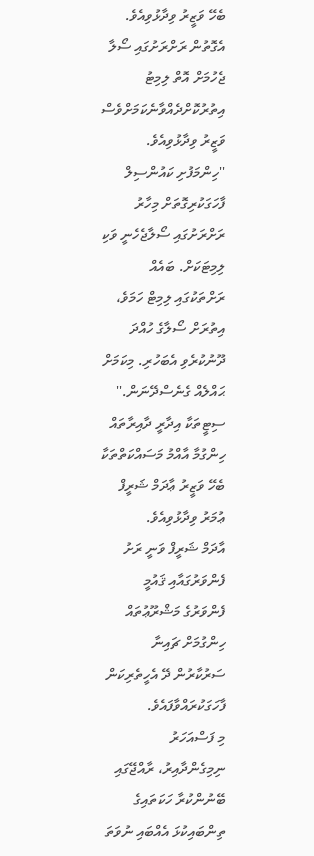ބެހޭ ވަޒީރު ވިދާޅުވިއެވެ. އެގޮތުން ރަށްރަށުގައި ސޯލާ ޖެހުމަށް އޮތް ލިމިޓު އިތުރުކޮށްދެއްވާނެކަމަށްވެސް ވަޒީރު ވިދާޅުވިއެވެ.
''ހިންމަފުށި ކައުންސިލް ފާހަގަކުރިގޮތަށް މިހާރު ރަށްރަށުގައި ސޯލާޖެހެނީ ވަކި ލިމިޓަކަށް. ބައެއް ރަށްތަކުގައި ލިމިޓް ހަމަވެ، އިތުރަށް ސޯލާގެ ހުއްދަ ދޫނުކުރެވި އެބަހުރި. މިކަމަށް ޙައްލެއް ގެނެސްދޭނަން.'' ސިޓީތަކާ އިދާރީ ދާއިރާތައް ހިންގުމާ އާއްމު މަސައްކަތްތަކާ ބެހޭ ވަޒީރު ޢާދަމް ޝަރީފް ޢުމަރު ވިދާޅުވިއެވެ.
އާދަމް ޝަރީފް ވަނީ ރަށު ފެންވަރުގައާއި ޤައުމީ ފެންވަރުގެ މަޝްރޫޢުތައް ހިންގުމަށް ޗައިނާ ސަރުކާރުން ދޭ އެހީތެރިކަން ފާހަގަކުރައްވާފައެވެ.
މި ފަސްއަހަރު ނިމިގެންދާއިރު، ރާއްޖޭގައި ބޭނުންކުރާ ހަކަތައިގެ ތިންބައިކުޅަ އެއްބައި ނުވަތަ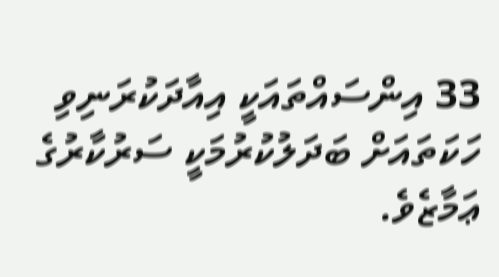33 އިންސައްތައަކީ އިއާދަކުރަނިވި ހަކަތައަށް ބަދަލުކުރުމަކީ ސަރުކާރުގެ ޢަމާޒެވެ.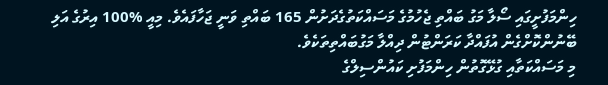ހިންމަފުށީގައި ސޯލާ މަގު ބައްތި ޖެހުމުގެ މަސައްކަތުގެދަށުން 165 ބައްތި ވަނީ ޖަހާފައެވެ. މިއީ %100 އިރުގެ އަލި ބޭނުންކޮށްގެން އުފައްދާ ކަރަންޓުން ދިއްލާ މަގުބައްތިތަކެވެ.
މި މަސައްކަތާއި ގުޅޭގޮތުން ހިންމަފުށި ކައުންސިލްގެ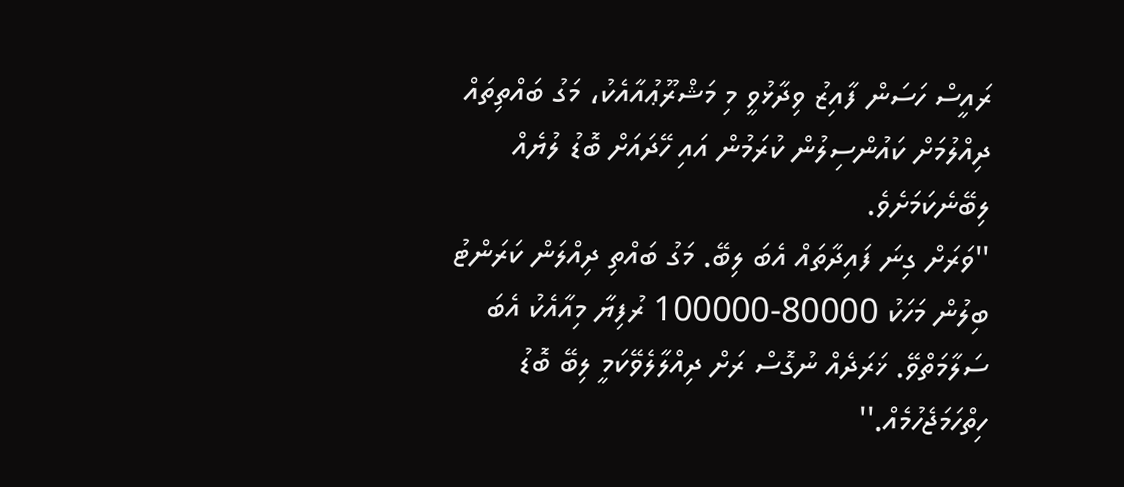ރައީސް ހަސަން ފާއިޒު ވިދާޅުވީ މި މަޝްރޫޢުއާއެކު، މަގު ބައްތިތައް ދިއްލުމަށް ކައުންސިލުން ކުރަމުން އައި ހޭދައަށް ބޮޑު ލުޔެއް ލިބޭނެކަމަށެވެ.
''ވަރަށް ގިނަ ފައިދާތައް އެބަ ލިބޭ. މަގު ބައްތި ދިއްލަން ކަރަންޓު ބިލުން މަހަކު 80000-100000 ރުފިޔާ މިއާއެކު އެބަ ސަލާމަތްވޭ. ޚަރަދެއް ނުގޮސް ރަށް ދިއްލާލެވޭކަމީ ލިބޭ ބޮޑު ހިތްހަމަޖެހުމެއް.''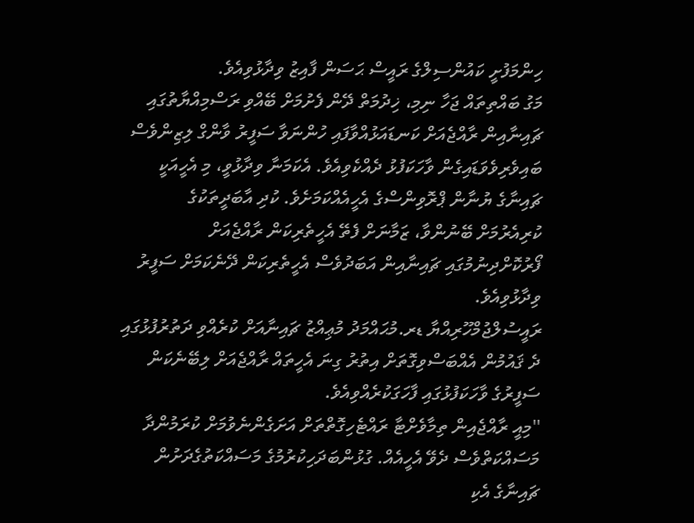ހިންމަފުށީ ކައުންސިލްގެ ރައީސް ޙަސަން ފާއިޒު ވިދާޅުވިއެވެ.
މަގު ބައްތިތައް ޖަހާ ނިމި، ޚިދުމަތް ދޭން ފެށުމަށް ބޭއްވި ރަސްމިއްޔާތުގައި ޗައިނާއިން ރާއްޖެއަށް ކަނޑައަޅުއްވާފައި ހުންނަވާ ސަފީރު ވާންގް ލިޒިންވެސް ބައިވެރިވެވަޑައިގެން ވާހަކަފުޅު ދެއްކެވިއެވެ. އެކަމަނާ ވިދާޅުވީ، މި އެހީއަކީ ޗައިނާގެ ޔުނާން ޕްރޮވިންސްގެ އެހީއެއްކަމަށެވެ. ކުދި އާބަދީތަކުގެ ކުރިއެރުމަށް ބޭނުންވާ، ޒަމާނަށް ފެތޭ އެހީތެރިކަން ރާއްޖެއަށް ފޯރުކޮށްދިނުމުގައި ޗައިނާއިން އަބަދުވެސް އެހީތެރިކަން ދޭނެކަމަށް ސަފީރު ވިދާޅުވިއެވެ.
ރައީސުލްޖުމްހޫރިއްޔާ ޑރ.މުޙައްމަދު މުޢިއްޒު ޗައިނާއަށް ކުރެއްވި ދަތުރުފުޅުގައި ދެ ޤައުމުން އެއްބަސްވިގޮތަށް އިތުރު ގިނަ އެހީތައް ރާއްޖެއަށް ލިބޭނެކަން ސަފީރުގެ ވާހަކަފުޅުގައި ފާހަގަކުރެއްވިއެވެ.
''މިއީ ރާއްޖެއިން ތިމާވެށްޓާ ރައްޓެހިގޮތްތަށް އަށަގެންނެވުމަށް ކުރަމުންދާ މަސައްކަތްވެސް ދެވޭ އެހީއެއް. ގުޅުންބަދަހިކުރުމުގެ މަސައްކަތުގެދަށުން ޗައިނާގެ އެކި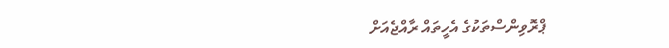ޕްރޮވިންސްތަކުގެ އެހީތައް ރާއްޖެއަށް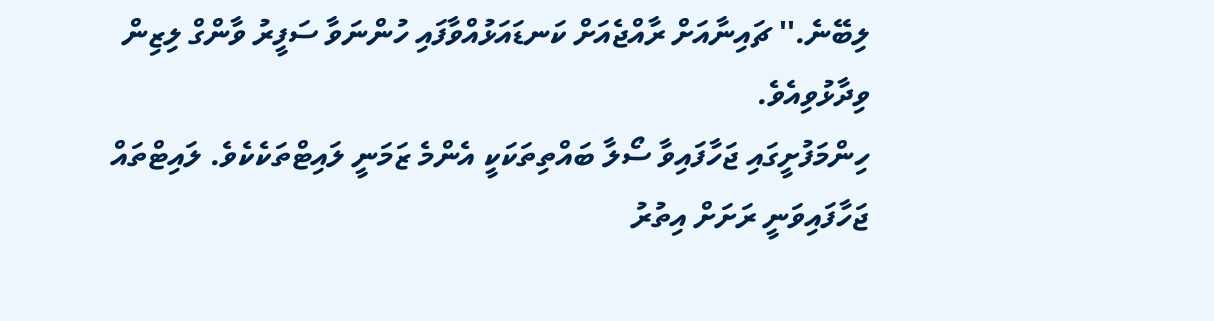ލިބޭނެ.'' ޗައިނާއަށް ރާއްޖެއަށް ކަނޑައަޅުއްވާފައި ހުންނަވާ ސަފީރު ވާންގް ލިޒިން ވިދާޅުވިއެވެ.
ހިންމަފުށީގައި ޖަހާފައިވާ ސޯލާ ބައްތިތަކަކީ އެންމެ ޒަމަނީ ލައިޓްތަކެކެވެ. ލައިޓްތައް ޖަހާފައިވަނީ ރަށަށް އިތުރު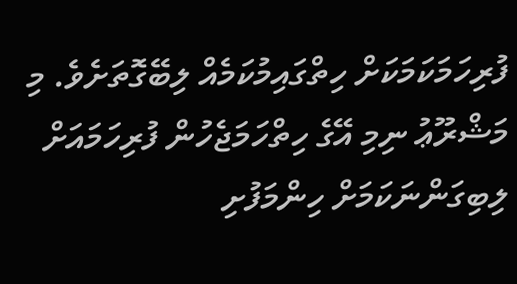ފުރިހަމަކަމަކަށް ހިތްގައިމުކަމެއް ލިބޭގޮތަށެވެ. މި މަޝްރޫޢު ނިމި އޭގެ ހިތްހަމަޖެހުން ފުރިހަމައަށް ލިބިގަންނަކަމަށް ހިންމަފުށި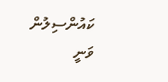ކައުންސިލުން ވަނީ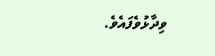ވިދާޅުވެފައެވެ.